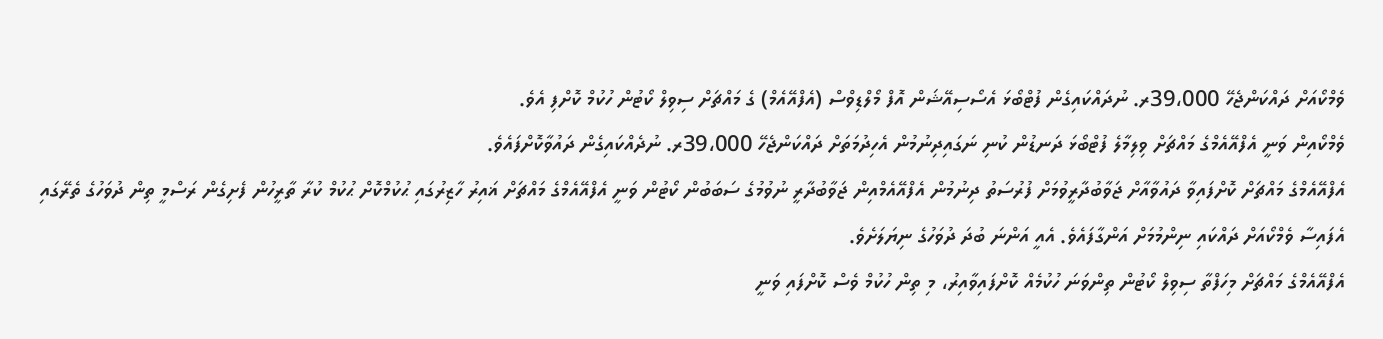ވެމްކޯއަށް ދައްކަންޖެހޭ 39،000ރ. ނުދައްކައިގެން ފުޓްބޯޅަ އެސޯސިއޭޝަން އޮފް މޯލްޑިވްސް (އެފްއޭއެމް) ގެ މައްޗަށް ސިވިލް ކޯޓުން ހުކުމް ކޮށްފި އެވެ.
ވެމްކޯއިން ވަނީ އެފްއޭއެމްގެ މައްޗަށް ވިލިމާލެ ފުޓްބޯޅަ ދަނޑުން ކުނި ނަގައިދިނުމުން އެހިދުމަތަށް ދައްކަންޖެހޭ 39،000ރ. ނުދެއްކައިގެން ދައުވާކޮށްފައެވެ.
އެފްއޭއެމްގެ މައްޗަށް ކޮށްފައިވާ ދައުވާއާށް ޖަވާބުދާރީވުމަށް ފުރުސަތު ދިނުމުން އެފްއޭއެމްއިން ޖަވާބުދާރީ ނުވުމުގެ ސަބަބުން ކޯޓުން ވަނީ އެފްއޭއެމްގެ މައްޗަށް ޣައިރު ހާޒިރުގައި ޙުކުމްކޮށް ޙުކުމް ކުރާ ތާރީހުން ފެށިގެން ރަސްމީ ތިން ދުވަހުގެ ތެރޭގައި އެފައިސާ ވެމްކޯއަށް ދައްކައި ނިންމުމަށް އަންގާފައެވެ. އެއީ އަންނަ ބުދަ ދުވަހުގެ ނިޔަލަށެވެ.
އެފްއޭއެމްގެ މައްޗަށް މިހަފްތާ ސިވިލް ކޯޓުން ތިންވަނަ ހުކުމެއް ކޮށްފައިވާއިރު، މި ތިން ހުކުމް ވެސް ކޮށްފައި ވަނީ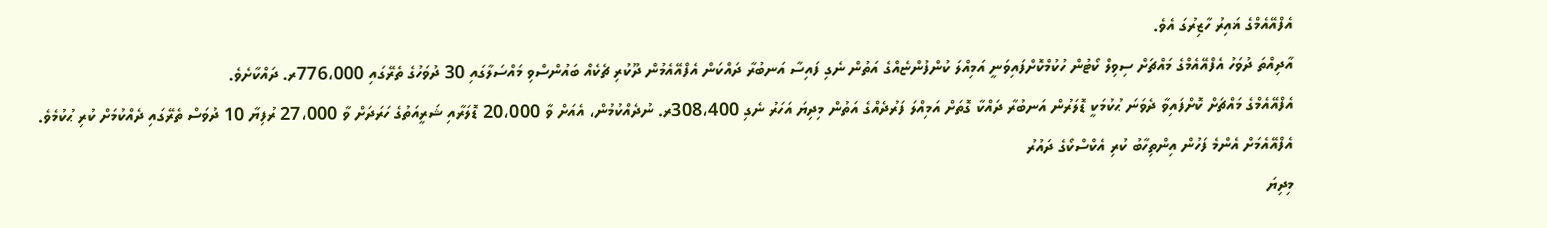އެފްއޭއެމްގެ ޣައިރު ހާޒިރުގަ އެވެ.
އާދިއްތަ ދުވަހު އެފްއޭއެމްގެ މައްޗަށް ސިވިލް ކޯޓުން ހުކުމްކޮށްފައިވަނީ އަމިއްލަ ކުންފުންޏެއްގެ އަތުން ނެގި ފައިސާ އަނބުރާ ދައްކަން އެފްއޭއެމުން ދޫކުރި ޗެކެއް ބައުންސްވި މައްސަލާގައި 30 ދުވަހުގެ ތެރޭގައި 776،000ރ. ދައްކާށެވެ.
އެފްއޭއެމްގެ މައްޗަށް ކޮށްފައިވާ ދެވަނަ ޙުކުމަކީ ޑޮލަރުން އަނބުރާ ދައްކާ ގޮތަށް އަމިއްލަ ފަރުދެއްގެ އަތުން މިދިޔަ އަހަރު ނެގި 308،400ރ. ނުދެއްކުމުން، އެއަށް ވާ 20،000 ޑޮލަރާއި ޝަރީއަތުގެ ހަރަދަށް ވާ 27،000 ރުފިޔާ 10 ދުވަސް ތެރޭގައި ދެއްކުމަށް ކުރި ޙުކުމެވެ.
އެފްއޭއެމަށް އެންމެ ފަހުން އިންތިހާބު ކުރި އެކްސްކޯގެ ދައުރު
މިދިޔަ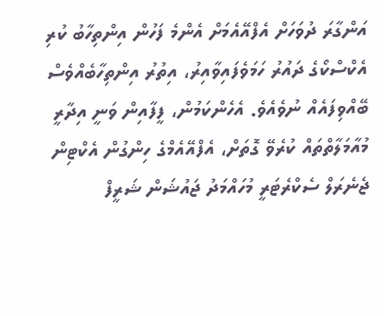އަންގާރަ ދުވަހަށް އެފްއޭއެމަށް އެންމެ ފަހުން އިންތިހާބު ކުރި އެކްސްކޯގެ ދައުރު ހަމަވެފައިވާއިރު، އިތުރު އިންތިހާބެއްވެސް ބޭއްވިފައެއް ނުވެއެވެ. އެހެންކަމުން، ފީފާއިން ވަނީ އިދާރީ މުއާމަލާތްތައް ކުރެވޭ ގޮތަށް، އެފްއޭއެމްގެ ހިންގުން އެކްޓިން ޖެނެރަލް ސެކްރެޓަރީ މުހައްމަދު ޖައުޝަން ޝަރީފް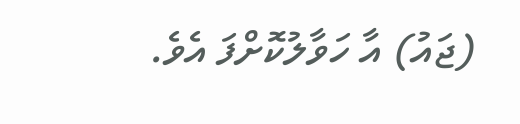(ޖައު) އާ ހަވާލުކޮށްފަ އެވެ.